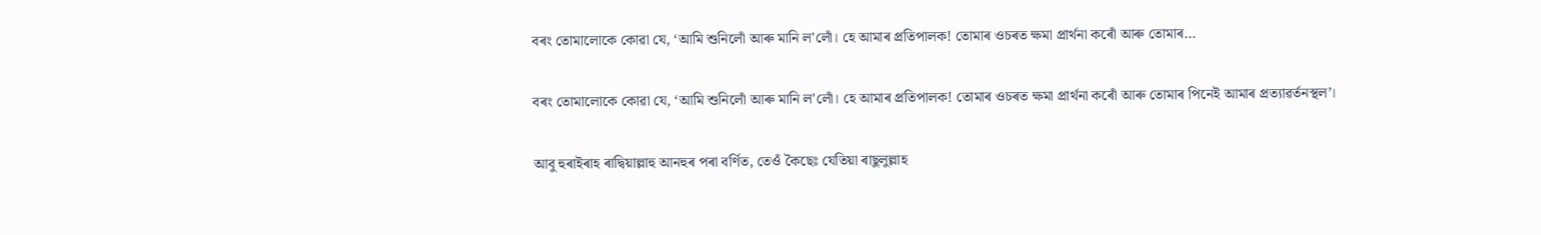বৰং তোমালোকে কোৱা যে, ‘আমি শুনিলোঁ আৰু মানি ল'লোঁ। হে আমাৰ প্ৰতিপালক! তোমাৰ ওচৰত ক্ষমা প্ৰাৰ্থনা কৰোঁ আৰু তোমাৰ…

বৰং তোমালোকে কোৱা যে, ‘আমি শুনিলোঁ আৰু মানি ল'লোঁ। হে আমাৰ প্ৰতিপালক! তোমাৰ ওচৰত ক্ষমা প্ৰাৰ্থনা কৰোঁ আৰু তোমাৰ পিনেই আমাৰ প্ৰত্যাৱৰ্তনস্থল’।

আবু হুৰাইৰাহ ৰাদ্বিয়াল্লাহু আনহুৰ পৰা বৰ্ণিত, তেওঁ কৈছেঃ যেতিয়া ৰাছুলুল্লাহ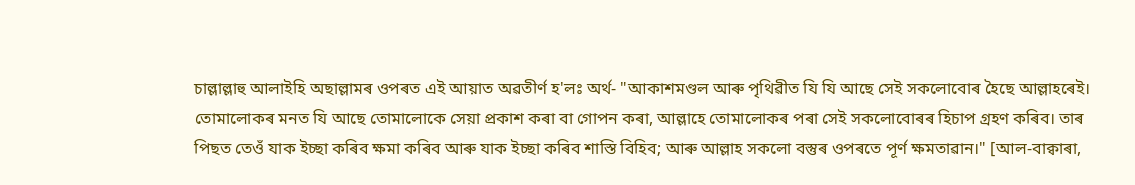চাল্লাল্লাহু আলাইহি অছাল্লামৰ ওপৰত এই আয়াত অৱতীৰ্ণ হ'লঃ অৰ্থ- "আকাশমণ্ডল আৰু পৃথিৱীত যি যি আছে সেই সকলোবোৰ হৈছে আল্লাহৰেই। তোমালোকৰ মনত যি আছে তোমালোকে সেয়া প্ৰকাশ কৰা বা গোপন কৰা, আল্লাহে তোমালোকৰ পৰা সেই সকলোবোৰৰ হিচাপ গ্ৰহণ কৰিব। তাৰ পিছত তেওঁ যাক ইচ্ছা কৰিব ক্ষমা কৰিব আৰু যাক ইচ্ছা কৰিব শাস্তি বিহিব; আৰু আল্লাহ সকলো বস্তুৰ ওপৰতে পূৰ্ণ ক্ষমতাৱান।" [আল-বাক্বাৰা,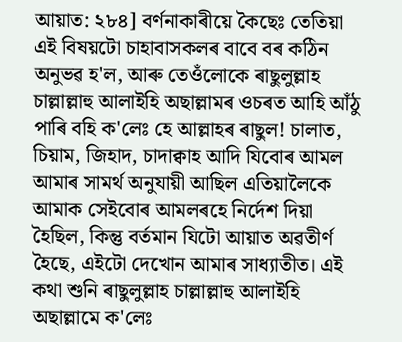আয়াত: ২৮৪] বৰ্ণনাকাৰীয়ে কৈছেঃ তেতিয়া এই বিষয়টো চাহাবাসকলৰ বাবে বৰ কঠিন অনুভৱ হ'ল, আৰু তেওঁলোকে ৰাছুলুল্লাহ চাল্লাল্লাহু আলাইহি অছাল্লামৰ ওচৰত আহি আঁঠু পাৰি বহি ক'লেঃ হে আল্লাহৰ ৰাছুল! চালাত, চিয়াম, জিহাদ, চাদাক্বাহ আদি যিবোৰ আমল আমাৰ সামৰ্থ অনুযায়ী আছিল এতিয়ালৈকে আমাক সেইবোৰ আমলৰহে নিৰ্দেশ দিয়া হৈছিল, কিন্তু বৰ্তমান যিটো আয়াত অৱতীৰ্ণ হৈছে, এইটো দেখোন আমাৰ সাধ্যাতীত। এই কথা শুনি ৰাছুলুল্লাহ চাল্লাল্লাহু আলাইহি অছাল্লামে ক'লেঃ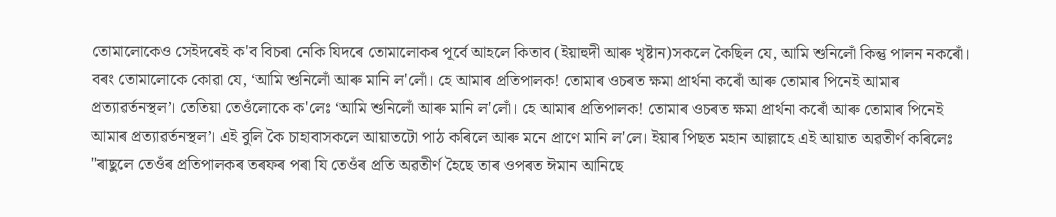তোমালোকেও সেইদৰেই ক'ব বিচৰা নেকি যিদৰে তোমালোকৰ পূৰ্বে আহলে কিতাব (ইয়াহুদী আৰু খৃষ্টান)সকলে কৈছিল যে, আমি শুনিলোঁ কিন্তু পালন নকৰোঁ। বৰং তোমালোকে কোৱা যে, ‘আমি শুনিলোঁ আৰু মানি ল'লোঁ। হে আমাৰ প্ৰতিপালক! তোমাৰ ওচৰত ক্ষমা প্ৰাৰ্থনা কৰোঁ আৰু তোমাৰ পিনেই আমাৰ প্ৰত্যাৱৰ্তনস্থল’। তেতিয়া তেওঁলোকে ক'লেঃ ‘আমি শুনিলোঁ আৰু মানি ল'লোঁ। হে আমাৰ প্ৰতিপালক! তোমাৰ ওচৰত ক্ষমা প্ৰাৰ্থনা কৰোঁ আৰু তোমাৰ পিনেই আমাৰ প্ৰত্যাৱৰ্তনস্থল’। এই বুলি কৈ চাহাবাসকলে আয়াতটো পাঠ কৰিলে আৰু মনে প্ৰাণে মানি ল'লে। ইয়াৰ পিছত মহান আল্লাহে এই আয়াত অৱতীৰ্ণ কৰিলেঃ "ৰাছুলে তেওঁৰ প্ৰতিপালকৰ তৰফৰ পৰা যি তেওঁৰ প্ৰতি অৱতীৰ্ণ হৈছে তাৰ ওপৰত ঈমান আনিছে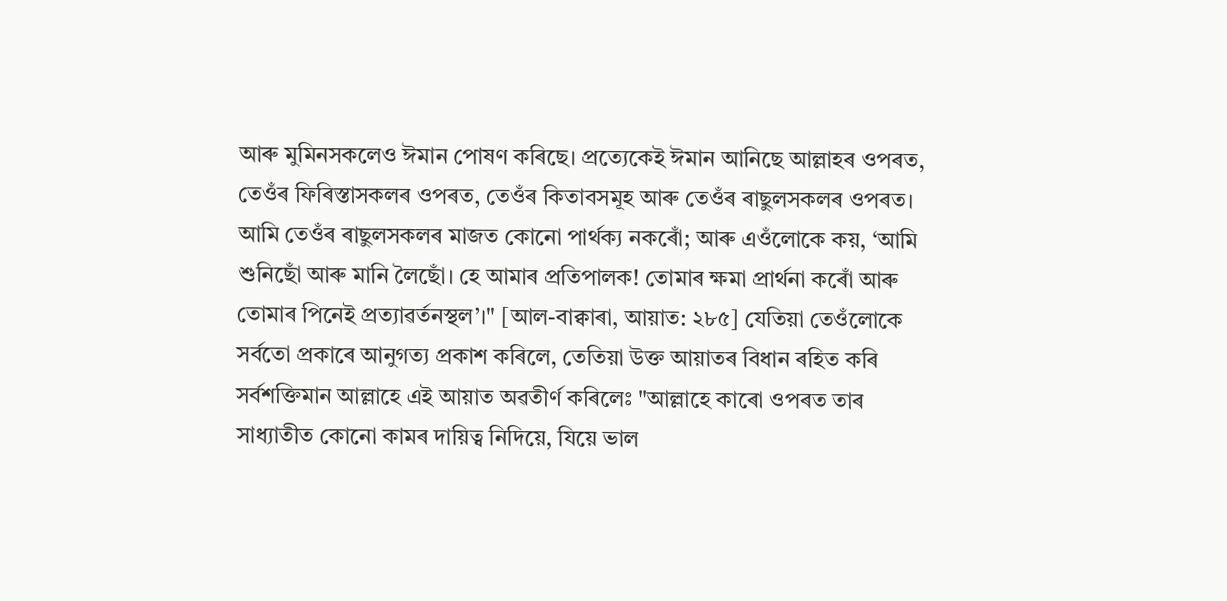আৰু মুমিনসকলেও ঈমান পোষণ কৰিছে। প্ৰত্যেকেই ঈমান আনিছে আল্লাহৰ ওপৰত, তেওঁৰ ফিৰিস্তাসকলৰ ওপৰত, তেওঁৰ কিতাবসমূহ আৰু তেওঁৰ ৰাছুলসকলৰ ওপৰত। আমি তেওঁৰ ৰাছুলসকলৰ মাজত কোনো পাৰ্থক্য নকৰোঁ; আৰু এওঁলোকে কয়, ‘আমি শুনিছোঁ আৰু মানি লৈছোঁ। হে আমাৰ প্ৰতিপালক! তোমাৰ ক্ষমা প্ৰাৰ্থনা কৰোঁ আৰু তোমাৰ পিনেই প্ৰত্যাৱৰ্তনস্থল’।" [আল-বাক্বাৰা, আয়াত: ২৮৫] যেতিয়া তেওঁলোকে সৰ্বতো প্ৰকাৰে আনুগত্য প্ৰকাশ কৰিলে, তেতিয়া উক্ত আয়াতৰ বিধান ৰহিত কৰি সৰ্বশক্তিমান আল্লাহে এই আয়াত অৱতীৰ্ণ কৰিলেঃ "আল্লাহে কাৰো ওপৰত তাৰ সাধ্যাতীত কোনো কামৰ দায়িত্ব নিদিয়ে, যিয়ে ভাল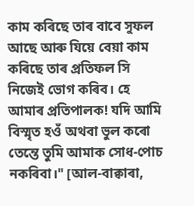কাম কৰিছে তাৰ বাবে সুফল আছে আৰু যিয়ে বেয়া কাম কৰিছে তাৰ প্ৰতিফল সি নিজেই ভোগ কৰিব। হে আমাৰ প্ৰতিপালক! যদি আমি বিস্মৃত হওঁ অথবা ভুল কৰো তেন্তে তুমি আমাক সোধ-পোচ নকৰিবা।" [আল-বাক্বাৰা,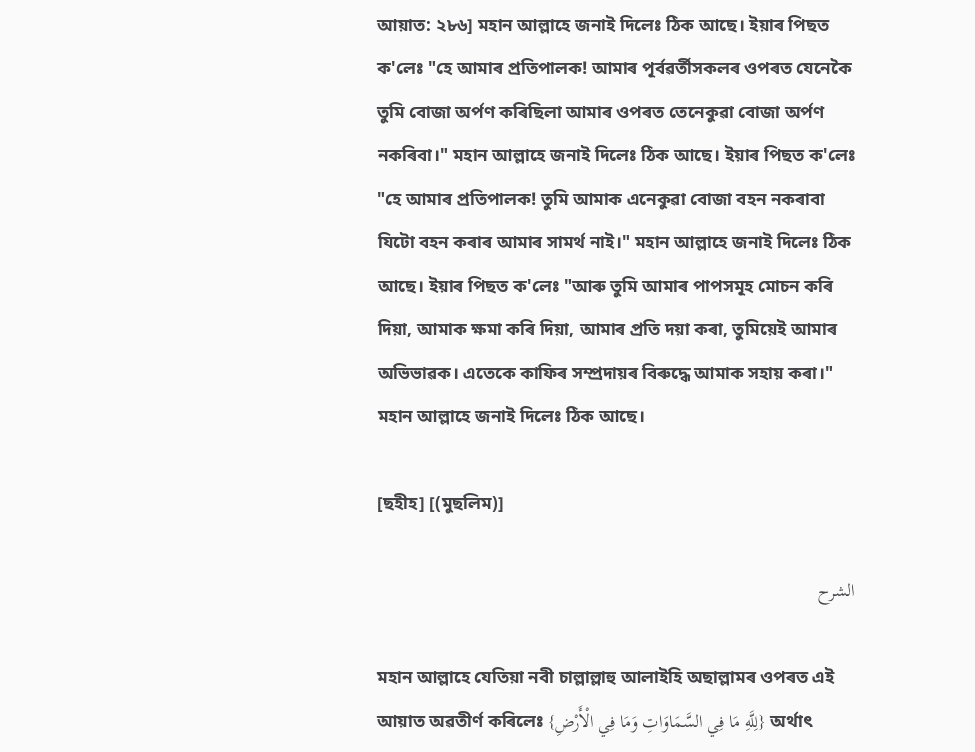আয়াত: ২৮৬] মহান আল্লাহে জনাই দিলেঃ ঠিক আছে। ইয়াৰ পিছত ক'লেঃ "হে আমাৰ প্ৰতিপালক! আমাৰ পূৰ্বৱৰ্তীসকলৰ ওপৰত যেনেকৈ তুমি বোজা অৰ্পণ কৰিছিলা আমাৰ ওপৰত তেনেকুৱা বোজা অৰ্পণ নকৰিবা।" মহান আল্লাহে জনাই দিলেঃ ঠিক আছে। ইয়াৰ পিছত ক'লেঃ "হে আমাৰ প্ৰতিপালক! তুমি আমাক এনেকুৱা বোজা বহন নকৰাবা যিটো বহন কৰাৰ আমাৰ সামৰ্থ নাই।" মহান আল্লাহে জনাই দিলেঃ ঠিক আছে। ইয়াৰ পিছত ক'লেঃ "আৰু তুমি আমাৰ পাপসমূহ মোচন কৰি দিয়া, আমাক ক্ষমা কৰি দিয়া, আমাৰ প্ৰতি দয়া কৰা, তুমিয়েই আমাৰ অভিভাৱক। এতেকে কাফিৰ সম্প্ৰদায়ৰ বিৰুদ্ধে আমাক সহায় কৰা।" মহান আল্লাহে জনাই দিলেঃ ঠিক আছে।

[ছহীহ] [(মুছলিম)]

الشرح

মহান আল্লাহে যেতিয়া নবী চাল্লাল্লাহু আলাইহি অছাল্লামৰ ওপৰত এই আয়াত অৱতীৰ্ণ কৰিলেঃ {لِلَّهِ مَا فِي السَّمَاوَاتِ وَمَا فِي الْأَرْضِ} অৰ্থাৎ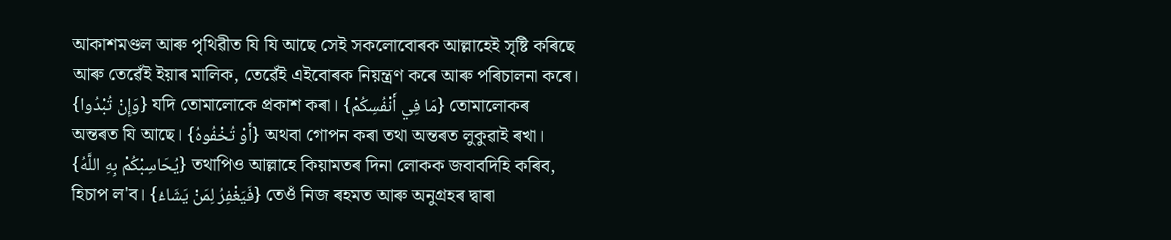আকাশমণ্ডল আৰু পৃথিৱীত যি যি আছে সেই সকলোবোৰক আল্লাহেই সৃষ্টি কৰিছে আৰু তেৱেঁই ইয়াৰ মালিক, তেৱেঁই এইবোৰক নিয়ন্ত্ৰণ কৰে আৰু পৰিচালনা কৰে। {وَإِنْ تُبْدُوا} যদি তোমালোকে প্ৰকাশ কৰা। {مَا فِي أَنْفُسِكُمْ} তোমালোকৰ অন্তৰত যি আছে। {أَوْ تُخْفُوهُ} অথবা গোপন কৰা তথা অন্তৰত লুকুৱাই ৰখা। {يُحَاسِبْكُمْ بِهِ اللَّهُ} তথাপিও আল্লাহে কিয়ামতৰ দিনা লোকক জবাবদিহি কৰিব, হিচাপ ল'ব। {فَيَغْفِرُ لِمَنْ يَشَاءُ} তেওঁ নিজ ৰহমত আৰু অনুগ্ৰহৰ দ্বাৰা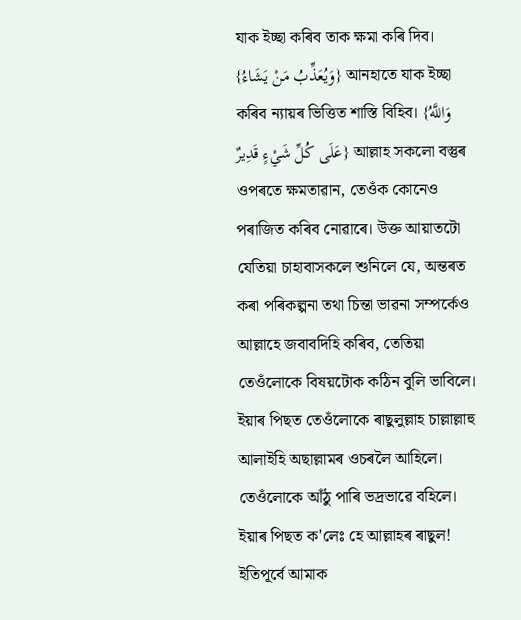যাক ইচ্ছা কৰিব তাক ক্ষমা কৰি দিব। {وَيُعَذِّبُ مَنْ يَشَاءُ} আনহাতে যাক ইচ্ছা কৰিব ন্যায়ৰ ভিত্তিত শাস্তি বিহিব। {وَاللَّهُ عَلَى كُلِّ شَيْءٍ قَدِيرٌ} আল্লাহ সকলো বস্তুৰ ওপৰতে ক্ষমতাৱান, তেওঁক কোনেও পৰাজিত কৰিব নোৱাৰে। উক্ত আয়াতটো যেতিয়া চাহাবাসকলে শুনিলে যে, অন্তৰত কৰা পৰিকল্পনা তথা চিন্তা ভাৱনা সম্পৰ্কেও আল্লাহে জবাবদিহি কৰিব, তেতিয়া তেওঁলোকে বিষয়টোক কঠিন বুলি ভাবিলে। ইয়াৰ পিছত তেওঁলোকে ৰাছুলুল্লাহ চাল্লাল্লাহু আলাইহি অছাল্লামৰ ওচৰলৈ আহিলে। তেওঁলোকে আঁঠু পাৰি ভদ্ৰভাৱে বহিলে। ইয়াৰ পিছত ক'লেঃ হে আল্লাহৰ ৰাছুল! ইতিপূৰ্বে আমাক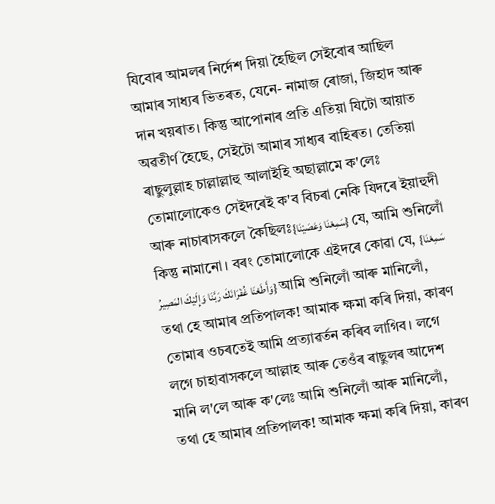যিবোৰ আমলৰ নিৰ্দেশ দিয়া হৈছিল সেইবোৰ আছিল আমাৰ সাধ্যৰ ভিতৰত, যেনে- নামাজ ৰোজা, জিহাদ আৰু দান খয়ৰাত। কিন্তু আপোনাৰ প্ৰতি এতিয়া যিটো আয়াত অৱতীৰ্ণ হৈছে, সেইটো আমাৰ সাধ্যৰ বাহিৰত। তেতিয়া ৰাছুলুল্লাহ চাল্লাল্লাহু আলাইহি অছাল্লামে ক'লেঃ তোমালোকেও সেইদৰেই ক'ব বিচৰা নেকি যিদৰে ইয়াহুদী আৰু নাচাৰাসকলে কৈছিলঃ{سَمِعْنَا وَعَصَيْنَا} যে, আমি শুনিলোঁ কিন্তু নামানো। বৰং তোমালোকে এইদৰে কোৱা যে, {سَمِعْنَا وَأَطَعْنَا غُفْرَانَكَ رَبَّنَا وَإِلَيْكَ المَصِيرُ} আমি শুনিলোঁ আৰু মানিলোঁ, তথা হে আমাৰ প্ৰতিপালক! আমাক ক্ষমা কৰি দিয়া, কাৰণ তোমাৰ ওচৰতেই আমি প্ৰত্যাৱৰ্তন কৰিব লাগিব। লগে লগে চাহাবাসকলে আল্লাহ আৰু তেওঁৰ ৰাছুলৰ আদেশ মানি ল'লে আৰু ক'লেঃ আমি শুনিলোঁ আৰু মানিলোঁ, তথা হে আমাৰ প্ৰতিপালক! আমাক ক্ষমা কৰি দিয়া, কাৰণ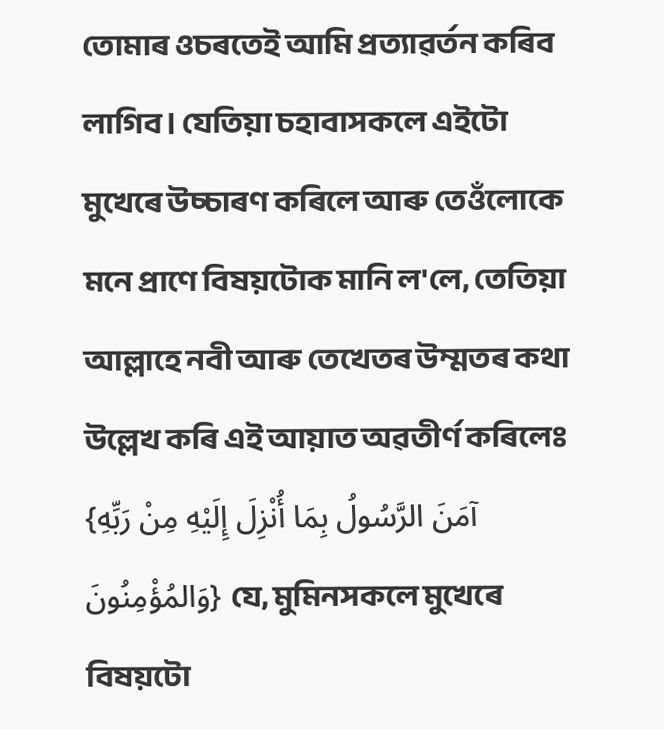তোমাৰ ওচৰতেই আমি প্ৰত্যাৱৰ্তন কৰিব লাগিব। যেতিয়া চহাবাসকলে এইটো মুখেৰে উচ্চাৰণ কৰিলে আৰু তেওঁলোকে মনে প্ৰাণে বিষয়টোক মানি ল'লে, তেতিয়া আল্লাহে নবী আৰু তেখেতৰ উম্মতৰ কথা উল্লেখ কৰি এই আয়াত অৱতীৰ্ণ কৰিলেঃ {آمَنَ الرَّسُولُ بِمَا أُنْزِلَ إِلَيْهِ مِنْ رَبِّهِ وَالمُؤْمِنُونَ} যে, মুমিনসকলে মুখেৰে বিষয়টো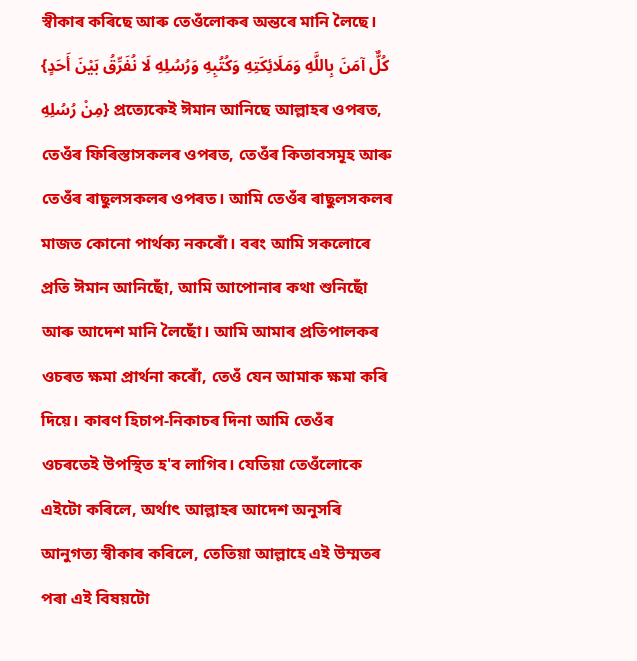স্বীকাৰ কৰিছে আৰু তেওঁলোকৰ অন্তৰে মানি লৈছে। {كُلٌّ آمَنَ بِاللَّهِ وَمَلَائِكَتِهِ وَكُتُبِهِ وَرُسُلِهِ لَا نُفَرِّقُ بَيْنَ أَحَدٍ مِنْ رُسُلِهِ} প্ৰত্যেকেই ঈমান আনিছে আল্লাহৰ ওপৰত, তেওঁৰ ফিৰিস্তাসকলৰ ওপৰত, তেওঁৰ কিতাবসমূহ আৰু তেওঁৰ ৰাছুলসকলৰ ওপৰত। আমি তেওঁৰ ৰাছুলসকলৰ মাজত কোনো পাৰ্থক্য নকৰোঁ। বৰং আমি সকলোৰে প্ৰতি ঈমান আনিছোঁ, আমি আপোনাৰ কথা শুনিছোঁ আৰু আদেশ মানি লৈছোঁ। আমি আমাৰ প্ৰতিপালকৰ ওচৰত ক্ষমা প্ৰাৰ্থনা কৰোঁ, তেওঁ যেন আমাক ক্ষমা কৰি দিয়ে। কাৰণ হিচাপ-নিকাচৰ দিনা আমি তেওঁৰ ওচৰতেই উপস্থিত হ'ব লাগিব। যেতিয়া তেওঁলোকে এইটো কৰিলে, অৰ্থাৎ আল্লাহৰ আদেশ অনুসৰি আনুগত্য স্বীকাৰ কৰিলে, তেতিয়া আল্লাহে এই উম্মতৰ পৰা এই বিষয়টো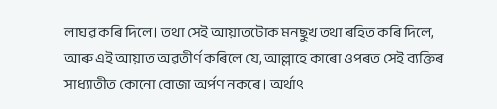লাঘৱ কৰি দিলে। তথা সেই আয়াতটোক মনছুখ তথা ৰহিত কৰি দিলে, আৰু এই আয়াত অৱতীৰ্ণ কৰিলে যে, আল্লাহে কাৰো ওপৰত সেই ব্যক্তিৰ সাধ্যাতীত কোনো বোজা অৰ্পণ নকৰে। অৰ্থাৎ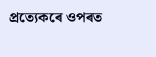প্ৰত্যেকৰে ওপৰত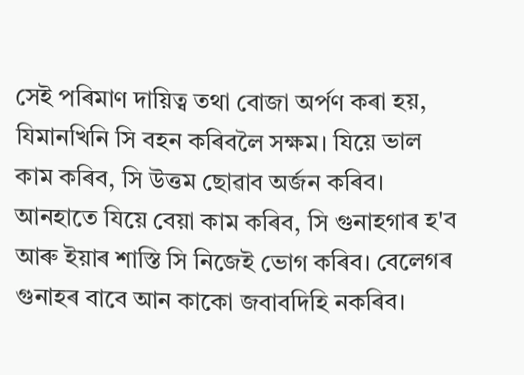সেই পৰিমাণ দায়িত্ব তথা বোজা অৰ্পণ কৰা হয়, যিমানখিনি সি বহন কৰিবলৈ সক্ষম। যিয়ে ভাল কাম কৰিব, সি উত্তম ছোৱাব অৰ্জন কৰিব। আনহাতে যিয়ে বেয়া কাম কৰিব, সি গুনাহগাৰ হ'ব আৰু ইয়াৰ শাস্তি সি নিজেই ভোগ কৰিব। বেলেগৰ গুনাহৰ বাবে আন কাকো জবাবদিহি নকৰিব।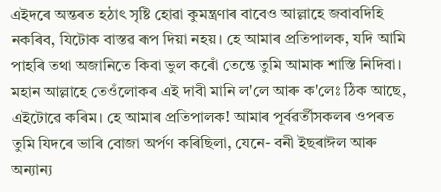এইদৰে অন্তৰত হঠাৎ সৃষ্টি হোৱা কুমন্ত্ৰণাৰ বাবেও আল্লাহে জবাবদিহি নকৰিব, যিটোক বাস্তৱ ৰূপ দিয়া নহয়। হে আমাৰ প্ৰতিপালক, যদি আমি পাহৰি তথা অজানিতে কিবা ভুল কৰোঁ তেন্তে তুমি আমাক শাস্তি নিদিবা। মহান আল্লাহে তেওঁলোকৰ এই দাবী মানি ল'লে আৰু ক'লেঃ ঠিক আছে, এইটোৱে কৰিম। হে আমাৰ প্ৰতিপালক! আমাৰ পূৰ্বৱৰ্তীসকলৰ ওপৰত তুমি যিদৰে ভাৰি বোজা অৰ্পণ কৰিছিলা, যেনে- বনী ইছৰাঈল আৰু অন্যান্য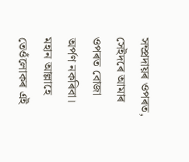সম্প্ৰদায়ৰ ওপৰত, সেইদৰে আমাৰ ওপৰত বোজা অৰ্পণ নকৰিবা। মহান আল্লাহে তেওঁলোকৰ এই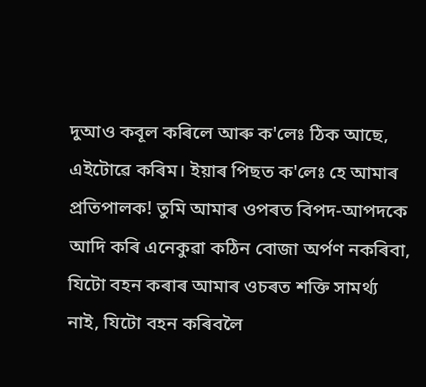দুআও কবূল কৰিলে আৰু ক'লেঃ ঠিক আছে, এইটোৱে কৰিম। ইয়াৰ পিছত ক'লেঃ হে আমাৰ প্ৰতিপালক! তুমি আমাৰ ওপৰত বিপদ-আপদকে আদি কৰি এনেকুৱা কঠিন বোজা অৰ্পণ নকৰিবা, যিটো বহন কৰাৰ আমাৰ ওচৰত শক্তি সামৰ্থ্য নাই, যিটো বহন কৰিবলৈ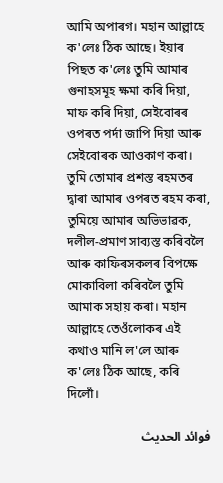আমি অপাৰগ। মহান আল্লাহে ক'লেঃ ঠিক আছে। ইয়াৰ পিছত ক'লেঃ তুমি আমাৰ গুনাহসমূহ ক্ষমা কৰি দিয়া, মাফ কৰি দিয়া, সেইবোৰৰ ওপৰত পৰ্দা জাপি দিয়া আৰু সেইবোৰক আওকাণ কৰা। তুমি তোমাৰ প্ৰশস্ত ৰহমতৰ দ্বাৰা আমাৰ ওপৰত ৰহম কৰা, তুমিয়ে আমাৰ অভিভাৱক, দলীল-প্ৰমাণ সাব্যস্ত কৰিবলৈ আৰু কাফিৰসকলৰ বিপক্ষে মোকাবিলা কৰিবলৈ তুমি আমাক সহায় কৰা। মহান আল্লাহে তেওঁলোকৰ এই কথাও মানি ল'লে আৰু ক'লেঃ ঠিক আছে, কৰি দিলোঁ।

فوائد الحديث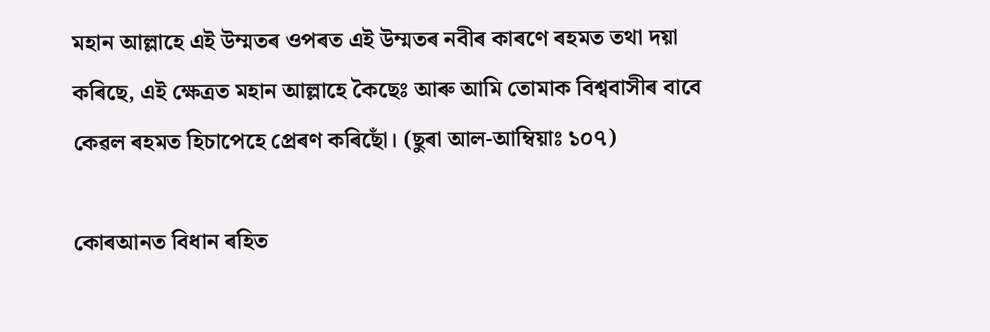মহান আল্লাহে এই উম্মতৰ ওপৰত এই উম্মতৰ নবীৰ কাৰণে ৰহমত তথা দয়া কৰিছে, এই ক্ষেত্ৰত মহান আল্লাহে কৈছেঃ আৰু আমি তোমাক বিশ্ববাসীৰ বাবে কেৱল ৰহমত হিচাপেহে প্ৰেৰণ কৰিছোঁ। (ছুৰা আল-আম্বিয়াঃ ১০৭)

কোৰআনত বিধান ৰহিত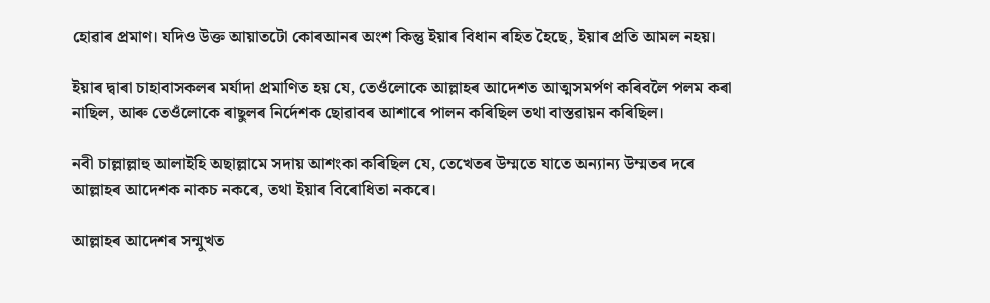হোৱাৰ প্ৰমাণ। যদিও উক্ত আয়াতটো কোৰআনৰ অংশ কিন্তু ইয়াৰ বিধান ৰহিত হৈছে, ইয়াৰ প্ৰতি আমল নহয়।

ইয়াৰ দ্বাৰা চাহাবাসকলৰ মৰ্যাদা প্ৰমাণিত হয় যে, তেওঁলোকে আল্লাহৰ আদেশত আত্মসমৰ্পণ কৰিবলৈ পলম কৰা নাছিল, আৰু তেওঁলোকে ৰাছুলৰ নিৰ্দেশক ছোৱাবৰ আশাৰে পালন কৰিছিল তথা বাস্তৱায়ন কৰিছিল।

নবী চাল্লাল্লাহু আলাইহি অছাল্লামে সদায় আশংকা কৰিছিল যে, তেখেতৰ উম্মতে যাতে অন্যান্য উম্মতৰ দৰে আল্লাহৰ আদেশক নাকচ নকৰে, তথা ইয়াৰ বিৰোধিতা নকৰে।

আল্লাহৰ আদেশৰ সন্মুখত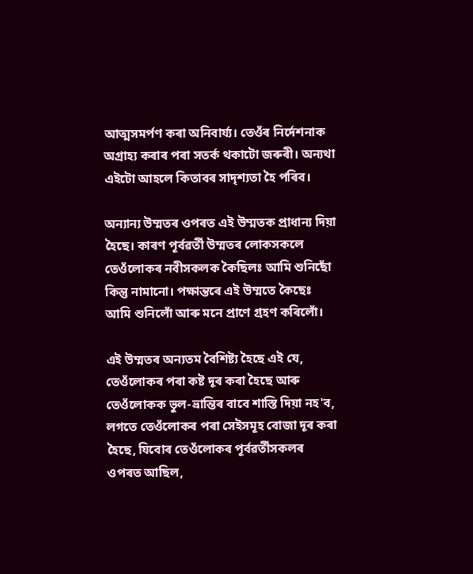আত্মসমৰ্পণ কৰা অনিবাৰ্য্য। তেওঁৰ নিৰ্দেশনাক অগ্ৰাহ্য কৰাৰ পৰা সতৰ্ক থকাটো জৰুৰী। অন্যথা এইটো আহলে কিতাবৰ সাদৃশ্যতা হৈ পৰিব।

অন্যান্য উম্মতৰ ওপৰত এই উম্মতক প্ৰাধান্য দিয়া হৈছে। কাৰণ পূৰ্বৱৰ্তী উম্মতৰ লোকসকলে তেওঁলোকৰ নবীসকলক কৈছিলঃ আমি শুনিছোঁ কিন্তু নামানো। পক্ষান্তৰে এই উম্মতে কৈছেঃ আমি শুনিলোঁ আৰু মনে প্ৰাণে গ্ৰহণ কৰিলোঁ।

এই উম্মতৰ অন্যতম বৈশিষ্ট্য হৈছে এই যে, তেওঁলোকৰ পৰা কষ্ট দূৰ কৰা হৈছে আৰু তেওঁলোকক ভুল-ভ্ৰান্তিৰ বাবে শাস্তি দিয়া নহ'ব, লগতে তেওঁলোকৰ পৰা সেইসমূহ বোজা দূৰ কৰা হৈছে, যিবোৰ তেওঁলোকৰ পূৰ্বৱৰ্তীসকলৰ ওপৰত আছিল,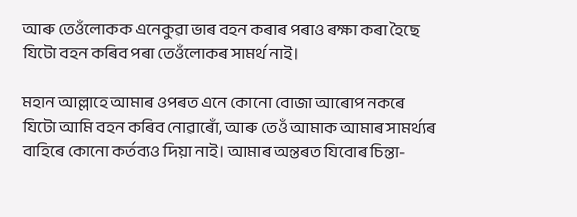আৰু তেওঁলোকক এনেকুৱা ভাৰ বহন কৰাৰ পৰাও ৰক্ষা কৰা হৈছে যিটো বহন কৰিব পৰা তেওঁলোকৰ সামৰ্থ নাই।

মহান আল্লাহে আমাৰ ওপৰত এনে কোনো বোজা আৰোপ নকৰে যিটো আমি বহন কৰিব নোৱাৰোঁ, আৰু তেওঁ আমাক আমাৰ সামৰ্থ্যৰ বাহিৰে কোনো কৰ্তব্যও দিয়া নাই। আমাৰ অন্তৰত যিবোৰ চিন্তা-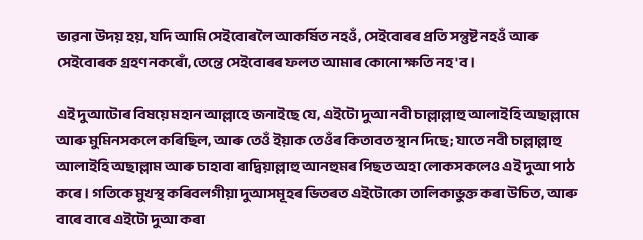ভাৱনা উদয় হয়, যদি আমি সেইবোৰলৈ আকৰ্ষিত নহওঁ, সেইবোৰৰ প্ৰতি সন্তুষ্ট নহওঁ আৰু সেইবোৰক গ্ৰহণ নকৰোঁ, তেন্তে সেইবোৰৰ ফলত আমাৰ কোনো ক্ষতি নহ'ব।

এই দুআটোৰ বিষয়ে মহান আল্লাহে জনাইছে যে, এইটো দুআ নবী চাল্লাল্লাহু আলাইহি অছাল্লামে আৰু মুমিনসকলে কৰিছিল, আৰু তেওঁ ইয়াক তেওঁৰ কিতাবত স্থান দিছে; যাতে নবী চাল্লাল্লাহু আলাইহি অছাল্লাম আৰু চাহাবা ৰাদ্বিয়াল্লাহু আনহুমৰ পিছত অহা লোকসকলেও এই দুআ পাঠ কৰে। গতিকে মুখস্থ কৰিবলগীয়া দুআসমূহৰ ভিতৰত এইটোকো তালিকাভুক্ত কৰা উচিত, আৰু বাৰে বাৰে এইটো দুআ কৰা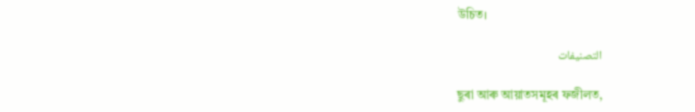উচিত।

التصنيفات

ছুৰা আৰু আয়াতসমূহৰ ফজীলত,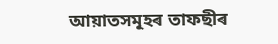আয়াতসমূহৰ তাফছীৰ